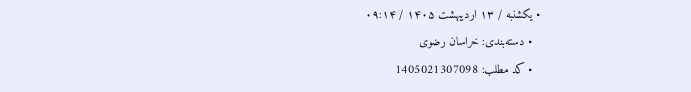• یکشنبه / ۱۳ اردیبهشت ۱۴۰۵ / ۰۹:۱۴
  • دسته‌بندی: خراسان رضوی
  • کد مطلب: 1405021307098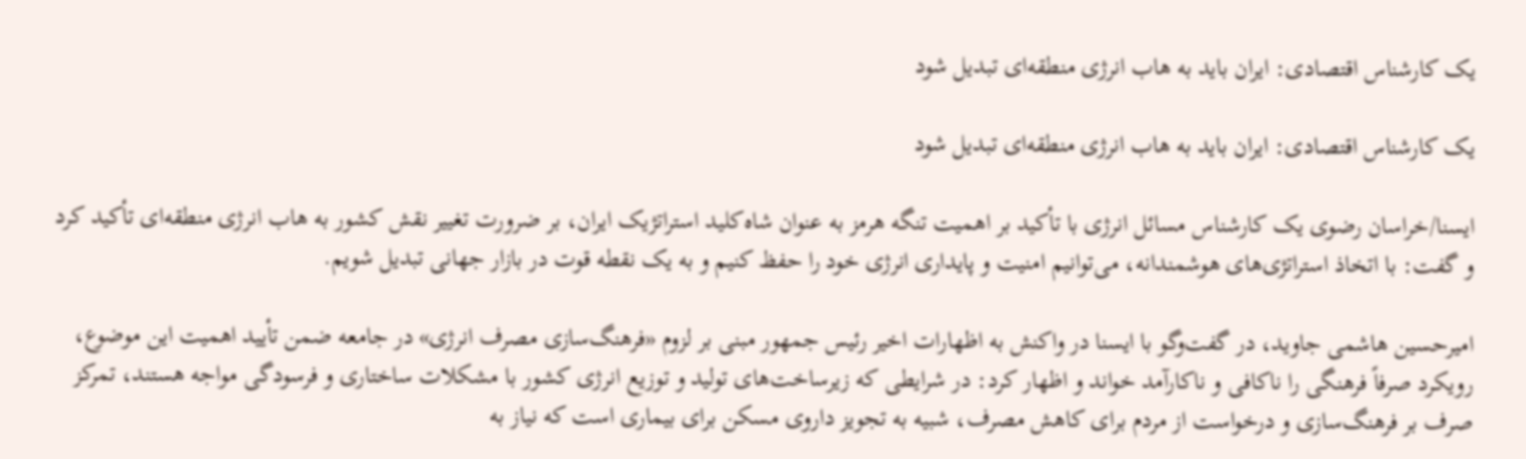یک کارشناس اقتصادی: ایران باید به هاب انرژی منطقه‌ای تبدیل شود

یک کارشناس اقتصادی: ایران باید به هاب انرژی منطقه‌ای تبدیل شود

ایسنا/خراسان رضوی یک کارشناس مسائل انرژی با تأکید بر اهمیت تنگه هرمز به عنوان شاه‌کلید استراتژیک ایران، بر ضرورت تغییر نقش کشور به هاب انرژی منطقه‌ای تأکید کرد و گفت: با اتخاذ استراتژی‌های هوشمندانه، می‌توانیم امنیت و پایداری انرژی خود را حفظ کنیم و به یک نقطه قوت در بازار جهانی تبدیل شویم.

امیرحسین هاشمی جاوید، در گفت‌وگو با ایسنا در واکنش به اظهارات اخیر رئیس جمهور مبنی بر لزوم «فرهنگ‌سازی مصرف انرژی» در جامعه ضمن تأیید اهمیت این موضوع، رویکرد صرفاً فرهنگی را ناکافی و ناکارآمد خواند و اظهار کرد: در شرایطی که زیرساخت‌های تولید و توزیع انرژی کشور با مشکلات ساختاری و فرسودگی مواجه هستند، تمرکز صرف بر فرهنگ‌سازی و درخواست از مردم برای کاهش مصرف، شبیه به تجویز داروی مسکن برای بیماری است که نیاز به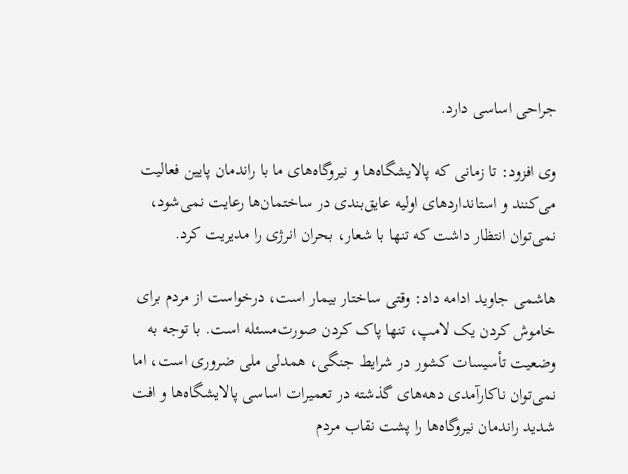جراحی اساسی دارد.

وی افزود: تا زمانی که پالایشگاه‌ها و نیروگاه‌های ما با راندمان پایین فعالیت می‌کنند و استانداردهای اولیه عایق‌بندی در ساختمان‌ها رعایت نمی‌شود، نمی‌توان انتظار داشت که تنها با شعار، بحران انرژی را مدیریت کرد.

هاشمی جاوید ادامه داد: وقتی ساختار بیمار است، درخواست از مردم برای خاموش کردن یک لامپ، تنها پاک کردن صورت‌مسئله است. با توجه به وضعیت تأسیسات کشور در شرایط جنگی، همدلی ملی ضروری است، اما نمی‌توان ناکارآمدی دهه‌های گذشته در تعمیرات اساسی پالایشگاه‌ها و افت شدید راندمان نیروگاه‌ها را پشت نقاب مردم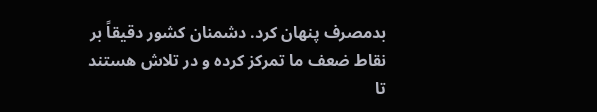بدمصرف پنهان کرد. دشمنان کشور دقیقاً بر نقاط ضعف ما تمرکز کرده و در تلاش هستند تا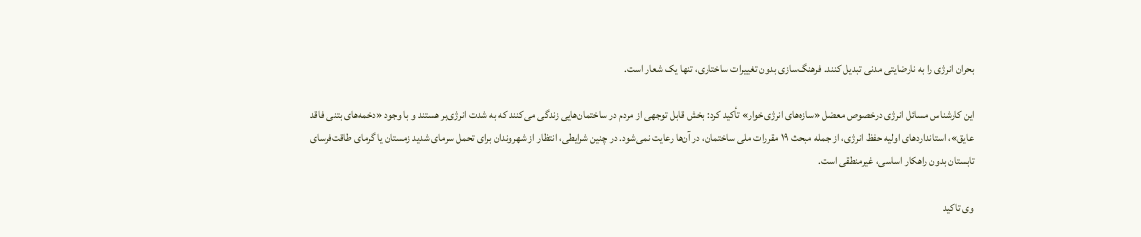بحران انرژی را به نارضایتی مدنی تبدیل کنند. فرهنگ‌سازی بدون تغییرات ساختاری، تنها یک شعار است.

این کارشناس مسائل انرژی درخصوص معضل «سازه‌های انرژی‌خوار» تأکید کرد: بخش قابل توجهی از مردم در ساختمان‌هایی زندگی می‌کنند که به شدت انرژی‌بر هستند و با وجود «دخمه‌های بتنی فاقد عایق»، استانداردهای اولیه حفظ انرژی، از جمله مبحث ۱۹ مقررات ملی ساختمان، در آن‌ها رعایت نمی‌شود. در چنین شرایطی، انتظار از شهروندان برای تحمل سرمای شدید زمستان یا گرمای طاقت‌فرسای تابستان بدون راهکار اساسی، غیرمنطقی است.

وی تاکید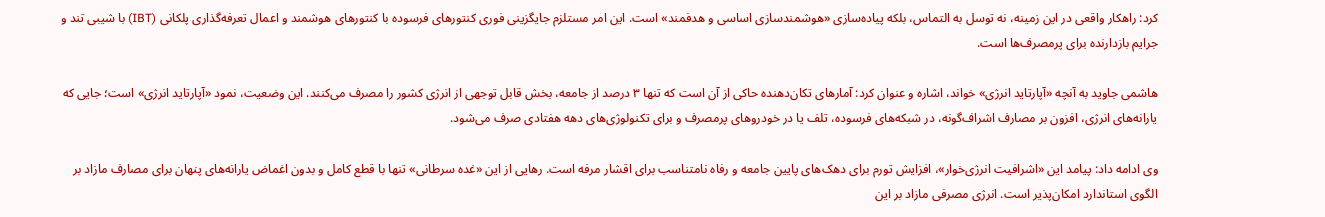کرد: راهکار واقعی در این زمینه، نه توسل به التماس، بلکه پیاده‌سازی «هوشمندسازی اساسی و هدفمند» است. این امر مستلزم جایگزینی فوری کنتورهای فرسوده با کنتورهای هوشمند و اعمال تعرفه‌گذاری پلکانی (IBT) با شیبی تند و جرایم بازدارنده برای پرمصرف‌ها است.

هاشمی جاوید به آنچه «آپارتاید انرژی» خواند، اشاره و عنوان کرد: آمارهای تکان‌دهنده حاکی از آن است که تنها ۳ درصد از جامعه، بخش قابل توجهی از انرژی کشور را مصرف می‌کنند. این وضعیت، نمود «آپارتاید انرژی» است؛ جایی که یارانه‌های انرژی، افزون بر مصارف اشراف‌گونه، در شبکه‌های فرسوده، تلف یا در خودروهای پرمصرف و برای تکنولوژی‌های دهه هفتادی صرف می‌شود.

وی ادامه داد: پیامد این «اشرافیت انرژی‌خوار»، افزایش تورم برای دهک‌های پایین جامعه و رفاه نامتناسب برای اقشار مرفه است. رهایی از این «غده سرطانی» تنها با قطع کامل و بدون اغماض یارانه‌های پنهان برای مصارف مازاد بر الگوی استاندارد امکان‌پذیر است. انرژی مصرفی مازاد بر این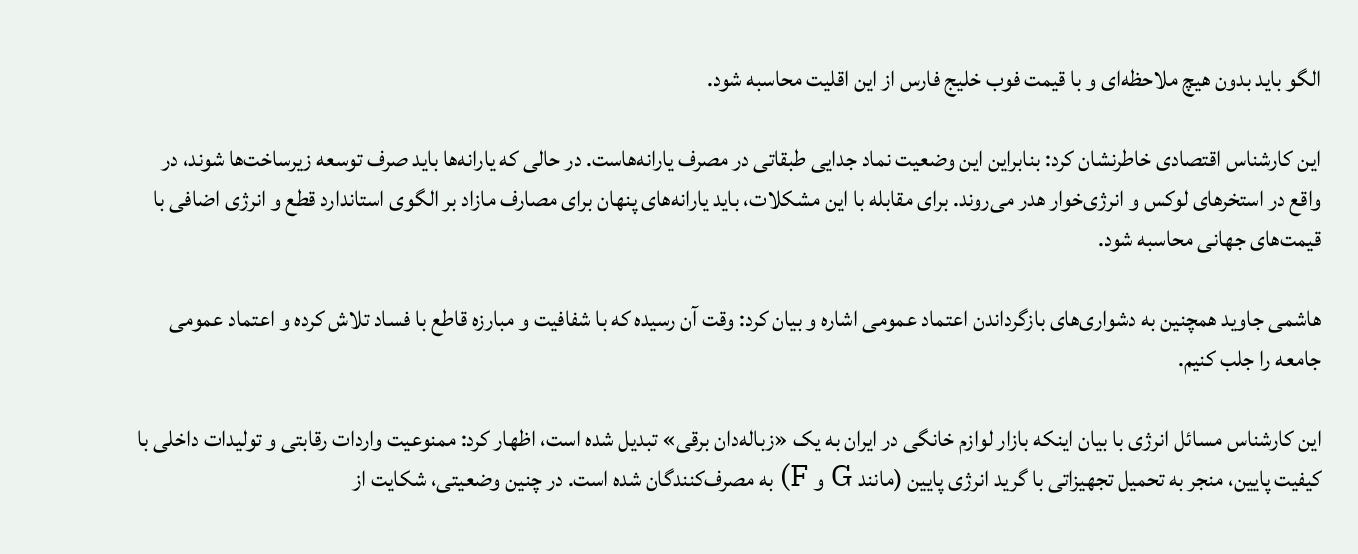الگو باید بدون هیچ ملاحظه‌ای و با قیمت فوب خلیج فارس از این اقلیت محاسبه شود.

این کارشناس اقتصادی خاطرنشان کرد: بنابراین این وضعیت نماد جدایی طبقاتی در مصرف یارانه‌هاست. در حالی که یارانه‌ها باید صرف توسعه زیرساخت‌ها شوند، در واقع در استخرهای لوکس و انرژی‌خوار هدر می‌روند. برای مقابله با این مشکلات، باید یارانه‌های پنهان برای مصارف مازاد بر الگوی استاندارد قطع و انرژی اضافی با قیمت‌های جهانی محاسبه شود.

هاشمی جاوید همچنین به دشواری‌های بازگرداندن اعتماد عمومی اشاره و بیان کرد: وقت آن رسیده که با شفافیت و مبارزه قاطع با فساد تلاش کرده و اعتماد عمومی جامعه را جلب کنیم.

این کارشناس مسائل انرژی با بیان اینکه بازار لوازم خانگی در ایران به یک «زباله‌دان برقی» تبدیل شده است، اظهار کرد: ممنوعیت واردات رقابتی و تولیدات داخلی با کیفیت پایین، منجر به تحمیل تجهیزاتی با گرید انرژی پایین (مانند G و F) به مصرف‌کنندگان شده است. در چنین وضعیتی، شکایت از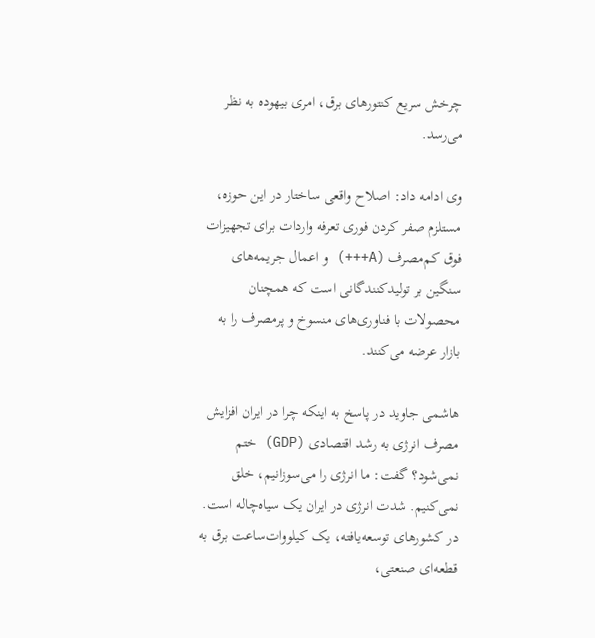چرخش سریع کنتورهای برق، امری بیهوده به نظر می‌رسد.

وی ادامه داد: اصلاح واقعی ساختار در این حوزه، مستلزم صفر کردن فوری تعرفه واردات برای تجهیزات فوق کم‌مصرف (A+++) و اعمال جریمه‌های سنگین بر تولیدکنندگانی است که همچنان محصولات با فناوری‌های منسوخ و پرمصرف را به بازار عرضه می‌کنند.

هاشمی جاوید در پاسخ به اینکه چرا در ایران افزایش مصرف انرژی به رشد اقتصادی (GDP) ختم نمی‌شود؟ گفت: ما انرژی را می‌سوزانیم، خلق نمی‌کنیم. شدت انرژی در ایران یک سیاه‌چاله است. در کشورهای توسعه‌یافته، یک کیلووات‌ساعت برق به قطعه‌ای صنعتی،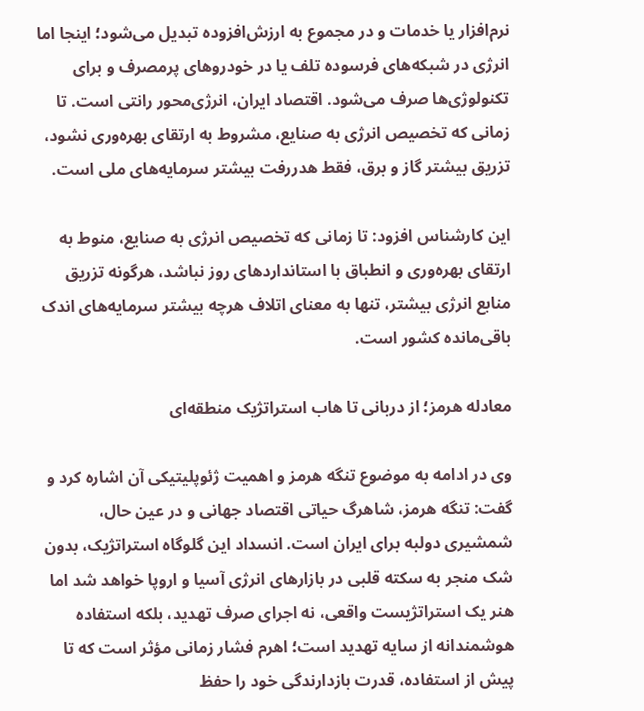نرم‌افزار یا خدمات و در مجموع به ارزش‌افزوده تبدیل می‌شود؛ اینجا اما انرژی در شبکه‌های فرسوده تلف یا در خودروهای پرمصرف و برای تکنولوژی‌ها صرف می‌شود. اقتصاد ایران، انرژی‌محور رانتی است. تا زمانی که تخصیص انرژی به صنایع، مشروط به ارتقای بهره‌وری نشود، تزریق بیشتر گاز و برق، فقط هدررفت بیشتر سرمایه‌های ملی است.

این کارشناس افزود: تا زمانی که تخصیص انرژی به صنایع، منوط به ارتقای بهره‌وری و انطباق با استانداردهای روز نباشد، هرگونه تزریق منابع انرژی بیشتر، تنها به معنای اتلاف هرچه بیشتر سرمایه‌های اندک باقی‌مانده کشور است.

معادله هرمز؛ از دربانی تا هاب استراتژیک منطقه‌ای

وی در ادامه به موضوع تنگه هرمز و اهمیت ژئوپلیتیکی آن اشاره کرد و گفت: تنگه هرمز، شاهرگ حیاتی اقتصاد جهانی و در عین حال، شمشیری دولبه برای ایران است. انسداد این گلوگاه استراتژیک، بدون شک منجر به سکته قلبی در بازارهای انرژی آسیا و اروپا خواهد شد اما هنر یک استراتژیست واقعی، نه اجرای صرف تهدید، بلکه استفاده هوشمندانه از سایه تهدید است؛ اهرم فشار زمانی مؤثر است که تا پیش از استفاده، قدرت بازدارندگی خود را حفظ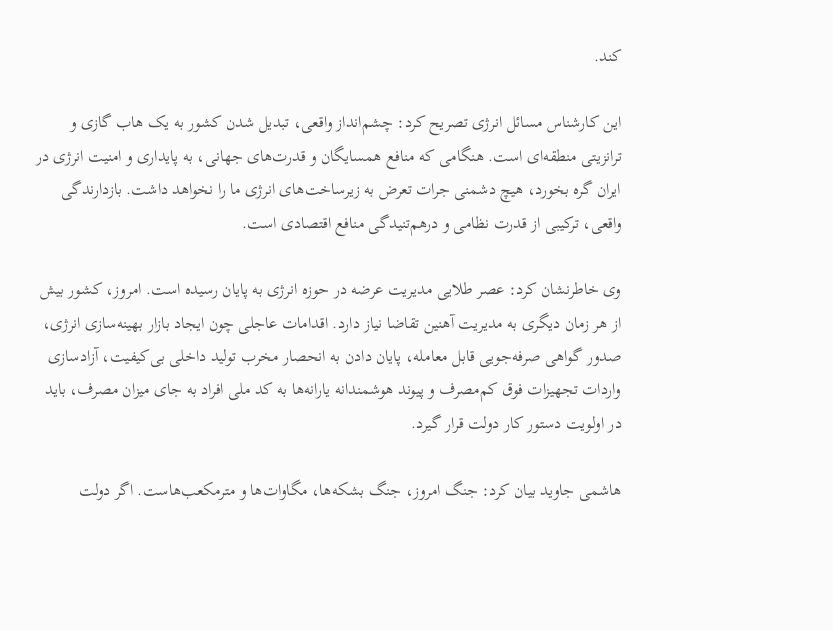کند.

این کارشناس مسائل انرژی تصریح کرد: چشم‌انداز واقعی، تبدیل شدن کشور به یک هاب گازی و ترانزیتی منطقه‌ای است. هنگامی که منافع همسایگان و قدرت‌های جهانی، به پایداری و امنیت انرژی در ایران گره بخورد، هیچ دشمنی جرات تعرض به زیرساخت‌های انرژی ما را نخواهد داشت. بازدارندگی واقعی، ترکیبی از قدرت نظامی و درهم‌تنیدگی منافع اقتصادی است.

وی خاطرنشان کرد: عصر طلایی مدیریت عرضه در حوزه انرژی به پایان رسیده است. امروز، کشور بیش از هر زمان دیگری به مدیریت آهنین تقاضا نیاز دارد. اقدامات عاجلی چون ایجاد بازار بهینه‌سازی انرژی، صدور گواهی صرفه‌جویی قابل معامله، پایان دادن به انحصار مخرب تولید داخلی بی‌کیفیت، آزادسازی واردات تجهیزات فوق کم‌مصرف و پیوند هوشمندانه یارانه‌ها به کد ملی افراد به جای میزان مصرف، باید در اولویت دستور کار دولت قرار گیرد.

هاشمی جاوید بیان کرد: جنگ امروز، جنگ بشکه‌ها، مگاوات‌ها و مترمکعب‌هاست. اگر دولت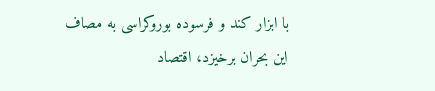با ابزار کند و فرسوده بوروکراسی به مصاف این بحران برخیزد، اقتصاد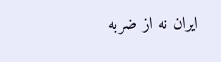ایران نه از ضربه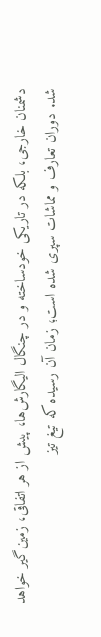دشمنان خارجی، بلکه در تاریکی خودساخته و در چنگال الیگارش‌ها، پیش از هر اتفاقی، زمین‌گیر خواهد شد. دوران تعارف و مماشات سپری شده است؛ زمان آن رسیده که تیغ تیز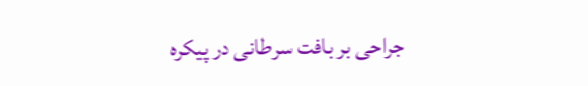جراحی بر بافت سرطانی در پیکره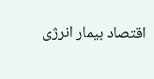اقتصاد بیمار انرژی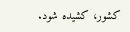کشور، کشیده شود.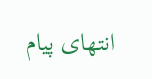انتهای پیام